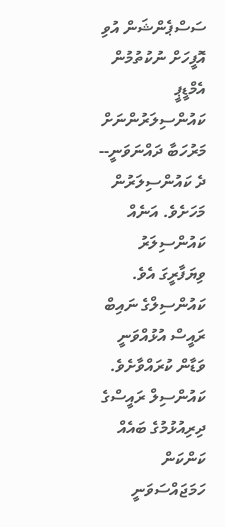ސަސްޕެންޝަން އުވި އޮފީހަށް ނުކުތުމުން އެމްޑީޕީ ކައުންސިލަރުންނަށް މަރުހަބާ ދައްނަވަނީ--
ދެ ކައުންސިލަރުން މަހަށެވެ. އަނެއް ކައުންސިލަރު ވިޔަފާރީގަ އެވެ. ކައުންސިލްގެ ނައިބް ރައީސް އުޅުއްވަނީ ވަޑާން ކުރައްވާށެވެ. ކައުންސިލް ރައީސްގެ ދިރިއުޅުމުގެ ބައެއް ކަންކަން ހަމަޖައްސަވަނީ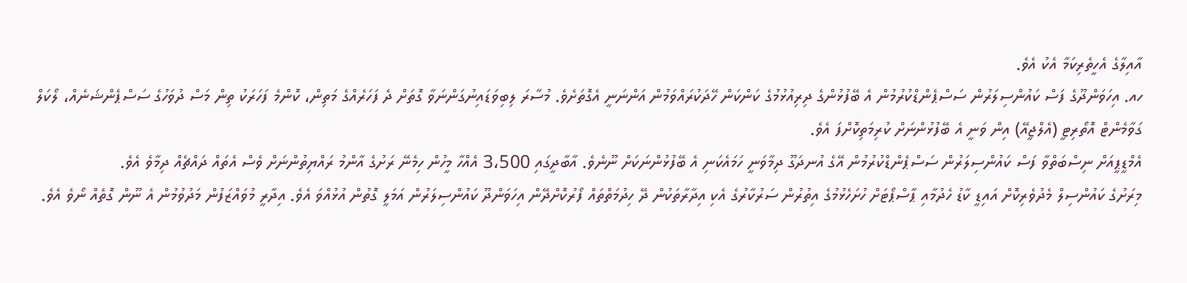އާއިލާގެ އެހީތެރިކަމާ އެކު އެވެ.
ހއ. އިހަވަންދޫގެ ފަސް ކައުންސިލަރުން ސަސްޕެންޑްކުރުމުން އެ ބޭފުޅުންގެ ދިރިއުޅުމުގެ ކަންކަން ހޭދަކުރައްވަމުން އަންނަނީ އެގޮތަށެވެ. މުސާރަ ލިބިވަޑައިނުގަންނަވާ ގޮތަށް ދެ ފަހަރެއްގެ މަތިން، ކޮންމެ ފަހަރަކު ތިން މަސް ދުވަހުގެ ސަސްޕެންޝަނެއް، ލޯކަލް ގަވާމެންޓް އޮތޯރިޓީ (އެލްޖީއޭ) އިން ވަނީ އެ ބޭފުޅުންނަށް ކުރިމަތިކޮށްފަ އެވެ.
އެމްޑީޕީއަށް ނިސްބަތްވާ ފަސް ކައުންސިލަރުން ސަސްޕެންޑްކުރުމުން އޭގެ އުނދަގޫ ދިމާވަނީ ހަމައެކަނި އެ ބޭފުޅުންނަކަށް ނޫނެވެ. އާބާދީގައި 3،500 އެއްހާ މީހުން ހިމެނޭ ރަށުގެ އާންމު ރައްޔިތުންނަށް ވެސް އެތައް ދައްޗެއް ދިމާވެ އެވެ.
މިރަށުގެ ކައުންސިލް މެދުވެރިކޮށް އައިޑީ ކާޑު ހެދުމާއި ޕާސްޕޯޓަށް ހުށަހެޅުމުގެ އިތުރުން ސަރުކާރުގެ އެކި އިދާރާތަކުން ދޭ ހިދުމަތްތައް ފޯރުކޮށްދޭން އިހަވަންދޫ ކައުންސިލަރުން އަމަލީ ގޮތުން އުޅުއްވަ އެވެ. އިދާރީ މުވައްޒަފުން މަދުވުމުން އެ ނޫން ގޮތެއް ނޯވެ އެވެ.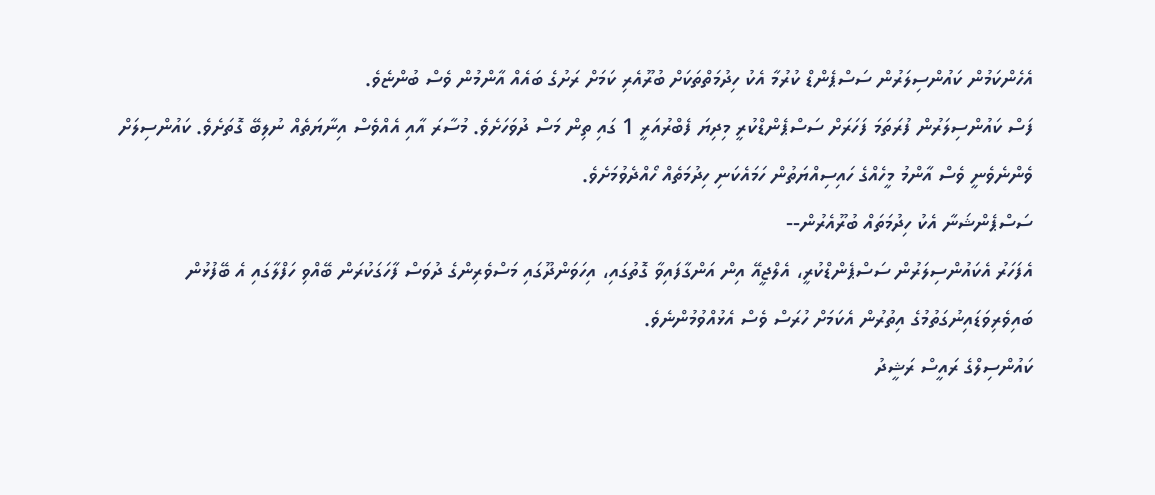އެހެންކަމުން ކައުންސިލަރުން ސަސްޕެންޑް ކުރުމާ އެކު ހިދުމަތްތަކަށް ބުރޫއެރި ކަމަށް ރަށުގެ ބައެއް އާންމުން ވެސް ބުންޏެވެ.
ފަސް ކައުންސިލަރުން ފުރަތަމަ ފަހަރަށް ސަސްޕެންޑްކުރީ މިދިޔަ ފެބްރުއަރީ 1 ގައި ތިން މަސް ދުވަހަށެވެ. މުސާރަ އާއި އެއްވެސް އިނާޔަތެއް ނުލިބޭ ގޮތަށެވެ. ކައުންސިލަށް ވެންނެވެނީ ވެސް އާންމު މީހެއްގެ ހައިސިއްޔަތުން ހަމައެކަނި ހިދުމަތެއް ހޯއްދެވުމަށެވެ.
ސަސްޕެންޝަނާ އެކު ހިދުމަތައް ބުރޫއެރުން--
އެފަހަރު އެކައުންސިލަރުން ސަސްޕެންޑްކުރީ، އެލްޖީއޭ އިން އަންގާފައިވާ ގޮތުގައި، އިހަވަންދޫގައި މަސްވެރިންގެ ދުވަސް ފާހަގަކުރަން ބޭއްވި ހަފްލާގައި އެ ބޭފުޅުން ބައިވެރިވަޑައިނުގަތުމުގެ އިތުރުން އެކަމަށް ހުރަސް ވެސް އެޅުއްވުމުންނެވެ.
ކައުންސިލްގެ ރައީސް ރަޝީދު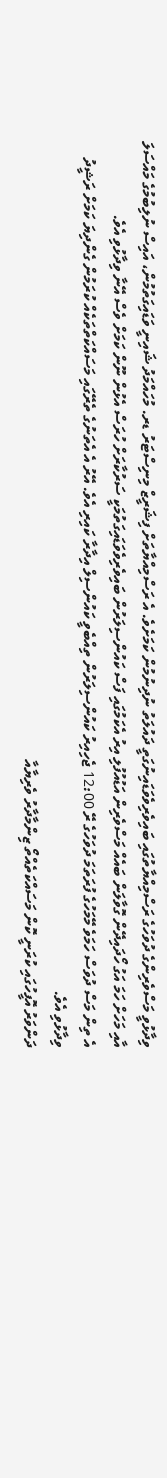ވިދާޅުވީ މަސްވެރިންގެ ދުވަހުގެ ރަސްމިއްޔާތުގައި ބައިވެރިވެވަޑައިނުގަތީ ދައުލަތު ނުދިނުމުން ކަމަށެވެ. އެ ރަސްމިއްޔާތަށް ފިޝަރީޒް މިނިސްޓަރު ޑރ. މުހައްމަދު ޝައިނީ ވަޑައިގަތުމުން، އައިސް ނުލިބުމުގެ މައްސަލަ އާއި މަހަށް ހަމަ އަގު ހޯދައިދޭން ގޮވާލަން ބައެއް މަސްވެރިން އަޑުއުފުލި އިރު އެކަމުގައި ފަސް ކައުންސިލަރުން ބައިވެރިވެވަޑައިގަތުމަކީ ސަރުކާރަށް ހުރަސް އެޅުން ނޫން ކަމަށް ވެސް އޭނާ ވިދާޅުވި އެވެ.
އެ ތިން މަސް ދުވަސް ހަމަވެ މޭމަހުގެ ފުރަތަމަ ދުވަހުގެ ރޭ 12:00 ޖެހިއިރު ކައުންސިލަރުން ތިއްބެވީ ކައުންސިލް އިދާރާ ކައިރި އެވެ. އޭރު އެ އެތަނުގެ ތެރޭގައި މަސައްކަތްތަކެއް ކުރަމުން ގެންދިޔަ ކަމަށް ރަޝީދު ވިދާޅުވި އެވެ.
ދަންވަރު އޮފީހުގައި ކުރަނީ ކޮން މަސައްކަތެއްތޯ ޒިންމާދާރު ވެރިޔާއާ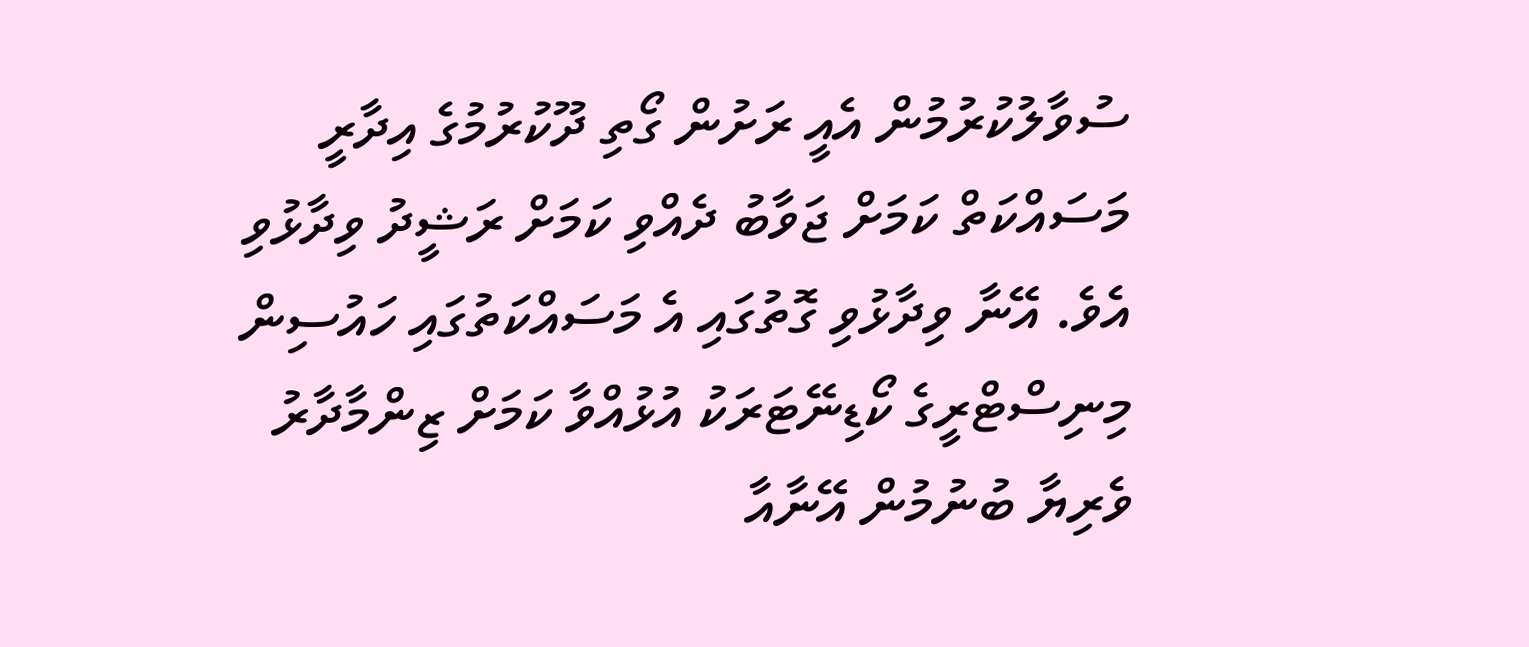ސުވާލުކުރުމުން އެއީ ރަށުން ގޯތި ދޫކުރުމުގެ އިދާރީ މަސައްކަތް ކަމަށް ޖަވާބު ދެއްވި ކަމަށް ރަޝީދު ވިދާޅުވި އެވެ. އޭނާ ވިދާޅުވި ގޮތުގައި އެ މަސައްކަތުގައި ހައުސިން މިނިސްޓްރީގެ ކޯޑިނޭޓަރަކު އުޅުއްވާ ކަމަށް ޒިންމާދާރު ވެރިޔާ ބުނުމުން އޭނާއާ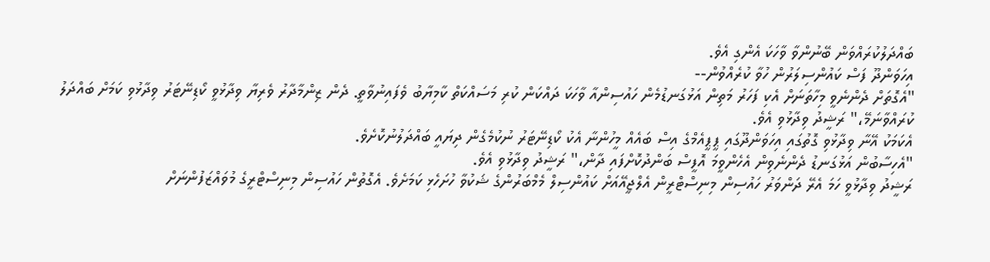ބައްދަލުކުރައްވަން ބޭނުންވާ ވާހަކަ އެންގި އެވެ.
އިހަވަންދޫ ފަސް ކައުންސިލަރުން ހުވާ ކުރެއްވުން--
"އެގޮތަށް ދެންނެވީ މިހާތަނަށް އެކި ފަހަރު މަތިން އަޅުގަނޑުމެން ހައުސިންއާ ވާހަކަ ދައްކަން ކުރި މަސައްކަތް ކާމިޔާބު ވެފައިނުވާތީ. ދެން ޒިންމާދާރު ވެރިޔާ ވިދާޅުވީ ކޯޑިނޭޓަރު ވިދާޅުވި ކަމަށް ބައްދަލު ކުރައްވާނަމޭ،" ރަޝީދު ވިދާޅުވި އެވެ.
އެކަމަކު އޭނާ ވިދާޅުވި ގޮތުގައި އިހަވަންދޫގައި ޕީޕީއެމްގެ އިސް ބައެއް މީހުންނާ އެކު ކޯޑިނޭޓަރު ނުކުމެގެން ދިޔައީ ބައްދަލުނުކޮށެވެ.
"އެހިސާބުން އަޅުގަނޑު ދެންނެވިން އެހެންވީމަ އޮފީސް ބަންދުކޮށްފައި ދާން،" ރަޝީދު ވިދާޅުވި އެވެ.
ރަޝީދު ވިދާޅުވީ ހަމަ އެރޭ ދަންވަރު ހައުސިން މިނިސްޓްރީން އެލްޖީއޭއަށް ކައުންސިލް މެމްބަރުންގެ ޝަކުވާ ހުށަހެޅި ކަމަށެވެ. އެގޮތުން ހައުސިން މިނިސްޓްރީގެ މުވައްޒަފުންނަށް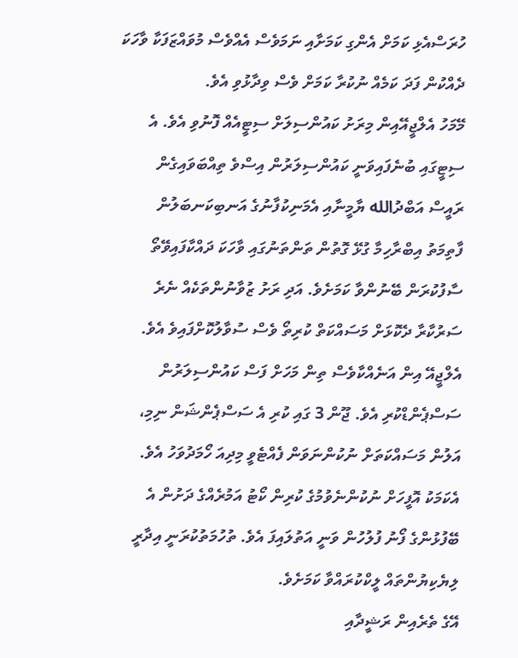ހުރަސްއެޅި ކަމަށް އެންގި ކަމަށާއި ނަމަވެސް އެއްވެސް މުވައްޒަފަކާ ވާހަކަ ދެއްކުން ފަދަ ކަމެއް ނުކުރާ ކަމަށް ވެސް ވިދާޅުވި އެވެ.
މޭމަހު އެލްޖީއޭއިން މިރަށު ކައުންސިލަށް ސިޓީއެއް ފޮނުވި އެވެ. އެ ސިޓީގައި ބުނެފައިވަނީ ކައުންސިލަރުން އިސްވެ ތިއްބަވައިގެން ރައީސް އަބްދުالله ޔާމީނާއި އެމަނިކުފާނުގެ އަނބިކަނބަލުން ފާތިމަތު އިބްރާހިމާ ގުޅޭ ގޮތުން ތަންތަނުގައި ވާހަކަ ދައްކާފައިވޭތޯ ސާފުކުރަން ބޭނުންވާ ކަމަށެވެ. އަދި ރަށު ޒުވާނުންތަކެއް ނެރެ ސަރުކާރާ ދެކޮޅަށް މަސައްކަތް ކުރިތޯ ވެސް ސުވާލުކޮށްފައިވެ އެވެ.
އެލްޖީއޭ އިން އަނެއްކާވެސް ތިން މަހަށް ފަސް ކައުންސިލަރުން ސަސްޕެންޑްކުރި އެވެ. ޖޫން 3 ގައި ކުރި އެ ސަސްޕެންޝަން ނިމި، އަލުން މަސައްކަތަށް ނުކުންނަވަން ފެއްޓެވީ މިދިއަ ހޯމަދުވަހު އެވެ. އެކަމަކު އޮފީހަށް ނުކުންނެވުމުގެ ކުރިން ކޯޓު އަމުރެއްގެ ދަށުން އެ ބޭފުޅުންގެ ފޯނު ފުލުހުން ވަނީ އަތުލައިފަ އެވެ. ތުހުމަތުކުރަނީ އިދާރީ ލިޔެކިޔުންތައް ލީކްކުރައްވާ ކަމަށެވެ.
އޭގެ ތެރެއިން ރަޝީދާއި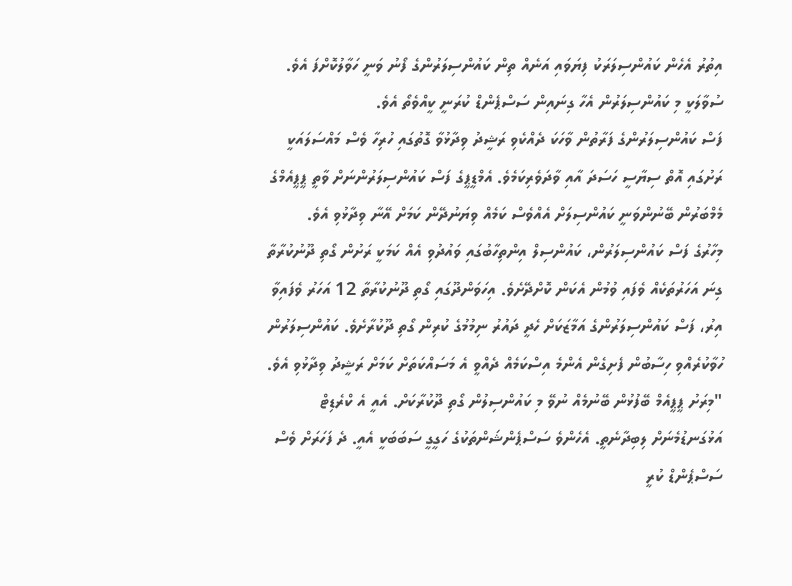އިތުރު އެހެން ކައުންސިލަރަކު ފިޔަވައި އަނެއް ތިން ކައުންސިލަރުންގެ ފޯނު ވަނީ ހަވާލުކޮށްފަ އެވެ.
ސުވާލަކީ މި ކައުންސިލަރުން އެހާ ގިނައިން ސަސްޕެންޑް ކުރަނީ ކީއްވެތޯ އެވެ.
ފަސް ކައުންސިލަރުންގެ ފަރާތުން ވާހަކަ ދެއްކެވި ރަޝީދު ވިދާޅުވާ ގޮތުގައި ހުރިހާ ވެސް މައްސަލައަކީ ރަށުގައި އޮތް ސިޔާސީ ހަސަދަ އާއި ވާދަވެރިކަމެވެ. އެމްޑީޕީގެ ފަސް ކައުންސިލަރުންނަށް ވާތީ ޕީޕީއެމްގެ މެމްބަރުން ބޭނުންވަނީ ކައުންސިލަށް އެއްވެސް ކަމެއް ވިޔަނުދޭން ކަމަށް އޭނާ ވިދާޅުވި އެވެ.
މިހާރުގެ ފަސް ކައުންސިލަރުން، ކައުންސިލް އިންތިހާބުގައި ވައުދުވި އެއް ކަމަކީ ރަށުން ގޯތި ދޫނުކުރާތާ ގިނަ އަހަރުތަކެއް ވެފައި ވުމުން އެކަން ކޮށްދޭށެވެ. އިހަވަންދޫގައި ގޯތި ދޫނުކުރާތާ 12 އަހަރު ވެފައިވާ އިރު، ފަސް ކައުންސިލަރުންގެ އަމާޒަކަށް ހެދީ ދައުރު ނިމުމުގެ ކުރިން ގޯތި ދޫކުރާށެވެ. ކައުންސިލަރުން ހުވާކުރެއްވި ހިސާބުން ފެށިގެން އެންމެ އިސްކަމެއް ދެއްވީ އެ މަސައްކަތަށް ކަމަށް ރަޝީދު ވިދާޅުވި އެވެ.
"މިރަށު ޕީޕީއެމް ބޭފުޅުން ބޭނުމެއް ނުވޭ މި ކައުންސިލުން ގޯތި ދޫކުރާކަށް. އެއީ އެ ކްރެޑިޓް އަޅުގަނޑުމެނަށް ލިބިދާނެތީ. އެހެންވެ ސަސްޕެންޝަންތަކުގެ ހަގީގީ ސަބަބަކީ އެއީ. ދެ ފަހަރަށް ވެސް ސަސްޕެންޑް ކުރީ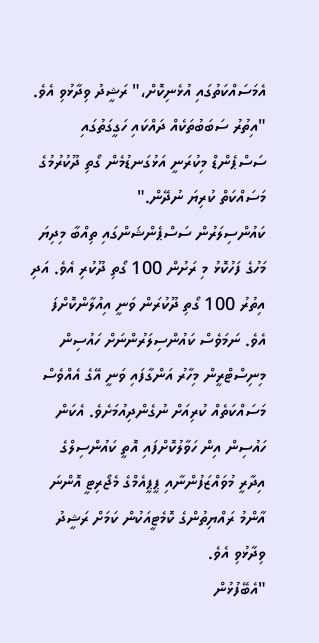އެމަސައްކަތުގައި އުޅެނިކޮށް،" ރަޝީދު ވިދާޅުވި އެވެ.
"އިތުރު ސަބަބުތަކެއް ދައްކައި ހަގީގަތުގައި ސަސްޕެންޑް މިކުރަނީ އަޅުގަނޑުމެން ގޯތި ދޫކުރުމުގެ މަސައްކަތް ކުރިޔަ ނުދޭން."
ކައުންސިލަރުން ސަސްޕެންޝަންގައި ތިއްބާ މިދިޔަ މަހުގެ ފަހުކޮޅު މި ރަށުން 100 ގޯތި ދޫކުރި އެވެ. އަދި އިތުރު 100 ގޯތި ދޫކުރަން ވަނީ އިއުލާންކޮށްފަ އެވެ. ނަމަވެސް ކައުންސިލަރުންނަށް ހައުސިން މިނިސްޓްރީން މިހާރު އަންގާފައި ވަނީ އޭގެ އެއްވެސް މަސައްކަތެއް ކުރިއަށް ނުގެންދިއުމަށެވެ. އެކަން ހައުސިން އިން ހަވާލުކޮށްފައި އޮތީ ކައުންސިލްގެ އިދާރީ މުވައްޒަފުންނާއި ޕީޕީއެމްގެ މެޖޯރިޓީ އޮންނަ އާންމު ރައްޔިތުންގެ ކޮމެޓީއަކުން ކަމަށް ރަޝީދު ވިދާޅުވި އެވެ.
"އެބޭފުޅުން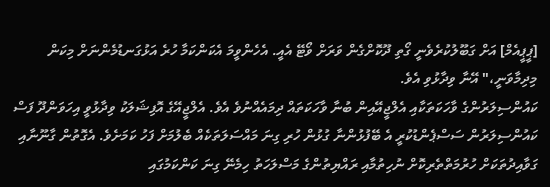[ޕީޕީއެމް] އަށް ގަބޫލުކުރެވެނީ ގޯތި ދޫކޮށްގެން ވަރަށް ވޯޓޭ އެއީ. އެހެންވީމަ އެކަންކަމާ ހުރެ އަޅުގަނޑުމެންނަށް މިކަން މިދިމާވަނީ،" އޭނާ ވިދާޅުވި އެވެ.
ކައުންސިލަރުންގެ ވާހަކަތަކާއި އެލްޖީއޭއިން ބުނާ ވާހަކަތައް ދިމައެއްނުވެ އެވެ. އެލްޖީއޭގެ އޮފިޝަލަކު ވިދާޅުވީ އިހަވަންދޫ ފަސް ކައުންސިލަރުން ސަސްޕެންޑުކުރީ އެ ބޭފުޅުންނާ ގުޅުން ހުރި ގިނަ މައްސަލަތަކެއް ބެލުމަށް ފަހު ކަމަށެވެ. އެގޮތުން ގާނޫނާއި ގަވާއިދުތަކަށް ހުރުމަތްތެރިކޮށް ނުހިތުމާއި ރައްޔިތުންގެ މަސްލަހަތު ހިމެނޭ ގިނަ ކަންކަމުގައި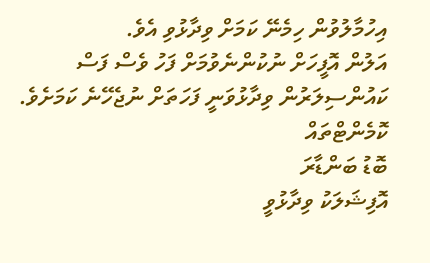އިހުމާލުވުން ހިމެނޭ ކަމަށް ވިދާޅުވި އެވެ.
އަލުން އޮފީހަށް ނުކުންނެވުމަށް ފަހު ވެސް ފަސް ކައުންސިލަރުން ވިދާޅުވަނީ ފަހަތަށް ނުޖެހޭނެ ކަމަށެވެ.
ކޮމެންޓްތައް
ބޮޑު ބަންޑާރަ
އޮފިޝަލަކު ވިދާޅުވީ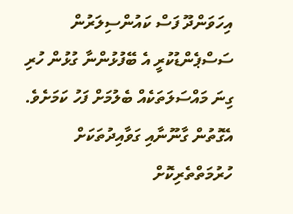އިހަވަންދޫ ފަސް ކައުންސިލަރުން ސަސްޕެންޑުކުރީ އެ ބޭފުޅުންނާ ގުޅުން ހުރި ގިނަ މައްސަލަތަކެއް ބެލުމަށް ފަހު ކަމަށެވެ. އެގޮތުން ގާނޫނާއި ގަވާއިދުތަކަށް ހުރުމަތްތެރިކޮށް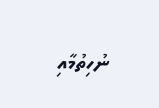ނުހިތުމާއި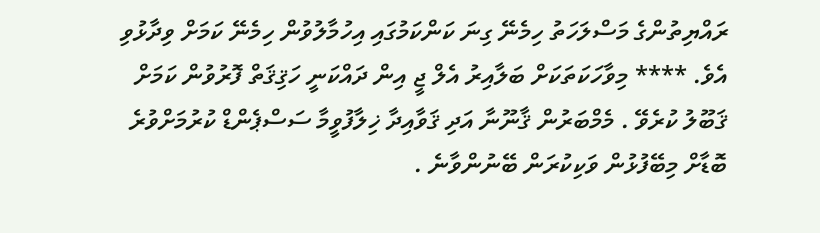ރައްޔިތުންގެ މަސްލަހަތު ހިމެނޭ ގިނަ ކަންކަމުގައި އިހުމާލުވުން ހިމެނޭ ކަމަށް ވިދާޅުވި އެވެ. **** މިވާހަކަތަކަށް ބަލާއިރު އެލް ޖީ އިން ދައްކަނީ ހަޤިޤަތް ފޮރުވުން ކަމަށް ޤަބޫލު ކުރެވޭ . މެމްބަރުން ޤާނޫނާ އަދި ޤަވާއިދާ ޚިލާފުވީމާ ސަސްޕެންޑް ކުރުމަށްވުރެ ބޮޑާށް މިބޭފުޅުން ވަކިކުރަން ބޭނުންވާނެ .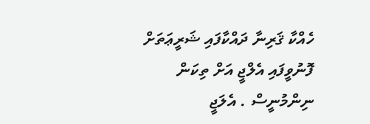ހެއްކާ ޤަރިނާ ދައްކާފައި ޝަރީޢަތަށް ފޮނުވީފައި އެލްޖީ އަށް ތިކަން ނިންމުނީސް . އެލަޖީ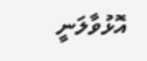އޮޅުވާލަނީ